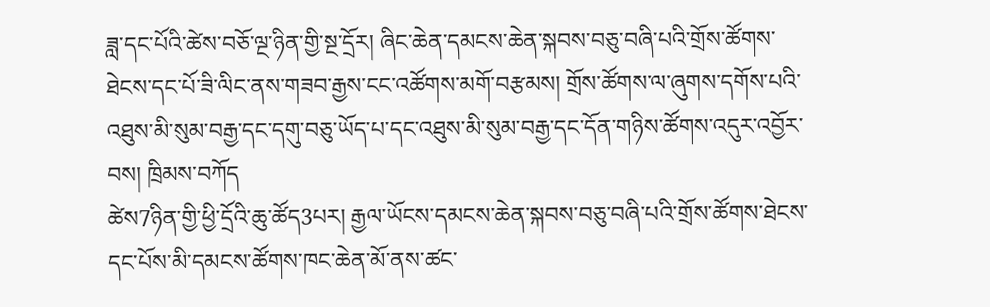ཟླ་དང་པོའི་ཚེས་བཅོ་ལྔ་ཉིན་གྱི་སྔ་དྲོར། ཞིང་ཆེན་དམངས་ཆེན་སྐབས་བཅུ་བཞི་པའི་གྲོས་ཚོགས་ཐེངས་དང་པོ་ཟི་ལིང་ནས་གཟབ་རྒྱས་ངང་འཚོགས་མགོ་བརྩམས། གྲོས་ཚོགས་ལ་ཞུགས་དགོས་པའི་འཐུས་མི་སུམ་བརྒྱ་དང་དགུ་བཅུ་ཡོད་པ་དང་འཐུས་མི་སུམ་བརྒྱ་དང་དོན་གཉིས་ཚོགས་འདུར་འབྱོར་བས། ཁྲིམས་བཀོད
ཚེས7ཉིན་གྱི་ཕྱི་དྲོའི་ཆུ་ཚོད3པར། རྒྱལ་ཡོངས་དམངས་ཆེན་སྐབས་བཅུ་བཞི་པའི་གྲོས་ཚོགས་ཐེངས་དང་པོས་མི་དམངས་ཚོགས་ཁང་ཆེན་མོ་ནས་ཚང་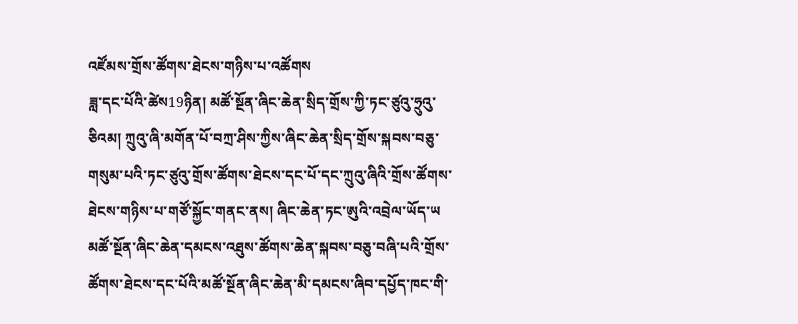འཛོམས་གྲོས་ཚོགས་ཐེངས་གཉིས་པ་འཚོགས
ཟླ་དང་པོའི་ཚེས19ཉིན། མཚོ་སྔོན་ཞིང་ཆེན་སྲིད་གྲོས་ཀྱི་ཏང་ཙུའུ་ཧྲུའུ་ཅིའམ། ཀྲུའུ་ཞི་མགོན་པོ་བཀྲ་ཤིས་ཀྱིས་ཞིང་ཆེན་སྲིད་གྲོས་སྐབས་བཅུ་གསུམ་པའི་ཏང་ཙུའུ་གྲོས་ཚོགས་ཐེངས་དང་པོ་དང་ཀྲུའུ་ཞིའི་གྲོས་ཚོགས་ཐེངས་གཉིས་པ་གཙོ་སྐྱོང་གནང་ནས། ཞིང་ཆེན་ཏང་ཨུའི་འབྲེལ་ཡོད་ཡ
མཚོ་སྔོན་ཞིང་ཆེན་དམངས་འཐུས་ཚོགས་ཆེན་སྐབས་བཅུ་བཞི་པའི་གྲོས་ཚོགས་ཐེངས་དང་པོའི་མཚོ་སྔོན་ཞིང་ཆེན་མི་དམངས་ཞིབ་དཔྱོད་ཁང་གི་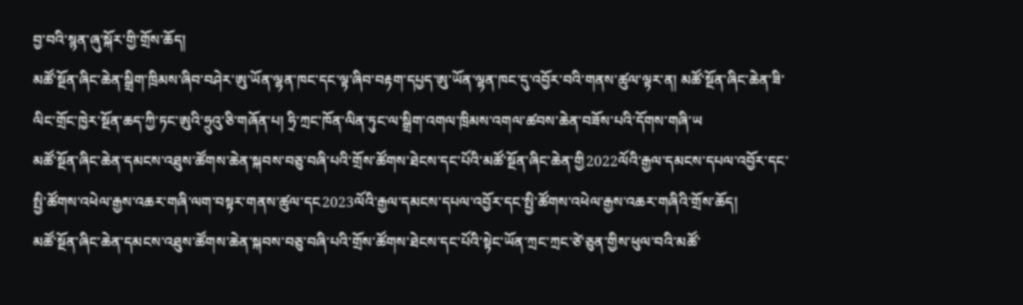བྱ་བའི་སྙན་ཞུ་སྐོར་གྱི་གྲོས་ཆོད།
མཚོ་སྔོན་ཞིང་ཆེན་སྒྲིག་ཁྲིམས་ཞིབ་བཤེར་ཨུ་ཡོན་ལྷན་ཁང་དང་ལྟ་ཞིབ་བརྟག་དཔྱད་ཨུ་ཡོན་ལྷན་ཁང་དུ་འབྱོར་བའི་གནས་ཚུལ་ལྟར་ན། མཚོ་སྔོན་ཞིང་ཆེན་ཟི་ལིང་གྲོང་ཁྱེར་སྔོན་ཆད་ཀྱི་ཏང་ཨུའི་ཧྲུའུ་ཅི་གཞོན་པ། ཧྲི་ཀྲང་ཁོན་ལིན་ཏུང་ལ་སྒྲིག་འགལ་ཁྲིམས་འགལ་ཚབས་ཆེན་བཟོས་པའི་དོགས་གཞི་ཡ
མཚོ་སྔོན་ཞིང་ཆེན་དམངས་འཐུས་ཚོགས་ཆེན་སྐབས་བཅུ་བཞི་པའི་གྲོས་ཚོགས་ཐེངས་དང་པོའི་མཚོ་སྔོན་ཞིང་ཆེན་གྱི2022ལོའི་རྒྱལ་དམངས་དཔལ་འབྱོར་དང་སྤྱི་ཚོགས་འཕེལ་རྒྱས་འཆར་གཞི་ལག་བསྟར་གནས་ཚུལ་དང2023ལོའི་རྒྱལ་དམངས་དཔལ་འབྱོར་དང་སྤྱི་ཚོགས་འཕེལ་རྒྱས་འཆར་གཞིའི་གྲོས་ཆོད།
མཚོ་སྔོན་ཞིང་ཆེན་དམངས་འཐུས་ཚོགས་ཆེན་སྐབས་བཅུ་བཞི་པའི་གྲོས་ཚོགས་ཐེངས་དང་པོའི་སྟེང་ཡོན་ཀྲང་ཀྲང་ཙེ་ཅུན་གྱིས་ཕུལ་བའི་མཚོ་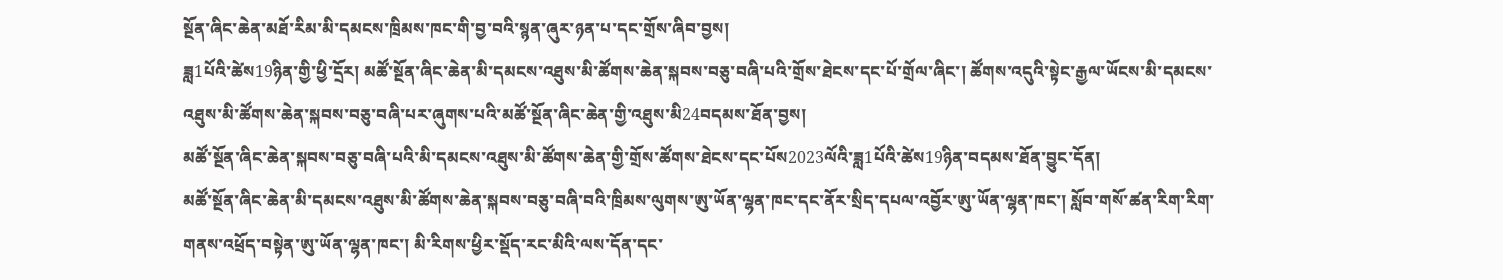སྔོན་ཞིང་ཆེན་མཐོ་རིམ་མི་དམངས་ཁྲིམས་ཁང་གི་བྱ་བའི་སྙན་ཞུར་ཉན་པ་དང་གྲོས་ཞིབ་བྱས།
ཟླ1པོའི་ཚེས19ཉིན་གྱི་ཕྱི་དྲོར། མཚོ་སྔོན་ཞིང་ཆེན་མི་དམངས་འཐུས་མི་ཚོགས་ཆེན་སྐབས་བཅུ་བཞི་པའི་གྲོས་ཐེངས་དང་པོ་གྲོལ་ཞིང་། ཚོགས་འདུའི་སྟེང་རྒྱལ་ཡོངས་མི་དམངས་འཐུས་མི་ཚོགས་ཆེན་སྐབས་བཅུ་བཞི་པར་ཞུགས་པའི་མཚོ་སྔོན་ཞིང་ཆེན་གྱི་འཐུས་མི24བདམས་ཐོན་བྱས།
མཚོ་སྔོན་ཞིང་ཆེན་སྐབས་བཅུ་བཞི་པའི་མི་དམངས་འཐུས་མི་ཚོགས་ཆེན་གྱི་གྲོས་ཚོགས་ཐེངས་དང་པོས2023ལོའི་ཟླ1པོའི་ཚེས19ཉིན་བདམས་ཐོན་བྱུང་དོན།
མཚོ་སྔོན་ཞིང་ཆེན་མི་དམངས་འཐུས་མི་ཚོགས་ཆེན་སྐབས་བཅུ་བཞི་བའི་ཁྲིམས་ལུགས་ཨུ་ཡོན་ལྷན་ཁང་དང་ནོར་སྲིད་དཔལ་འབྱོར་ཨུ་ཡོན་ལྷན་ཁང་། སློབ་གསོ་ཚན་རིག་རིག་གནས་འཕྲོད་བསྟེན་ཨུ་ཡོན་ལྷན་ཁང་། མི་རིགས་ཕྱིར་སྡོད་རང་མིའི་ལས་དོན་དང་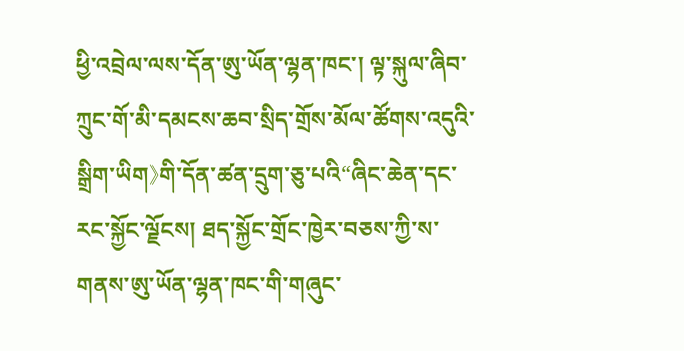ཕྱི་འབྲེལ་ལས་དོན་ཨུ་ཡོན་ལྷན་ཁང་། ལྟ་སྐུལ་ཞིབ་
ཀྲུང་གོ་མི་དམངས་ཆབ་སྲིད་གྲོས་མོལ་ཚོགས་འདུའི་སྒྲིག་ཡིག》གི་དོན་ཚན་དྲུག་ཅུ་པའི“ཞིང་ཆེན་དང་རང་སྐྱོང་ལྗོངས། ཐད་སྐྱོང་གྲོང་ཁྱེར་བཅས་ཀྱི་ས་གནས་ཨུ་ཡོན་ལྷན་ཁང་གི་གཞུང་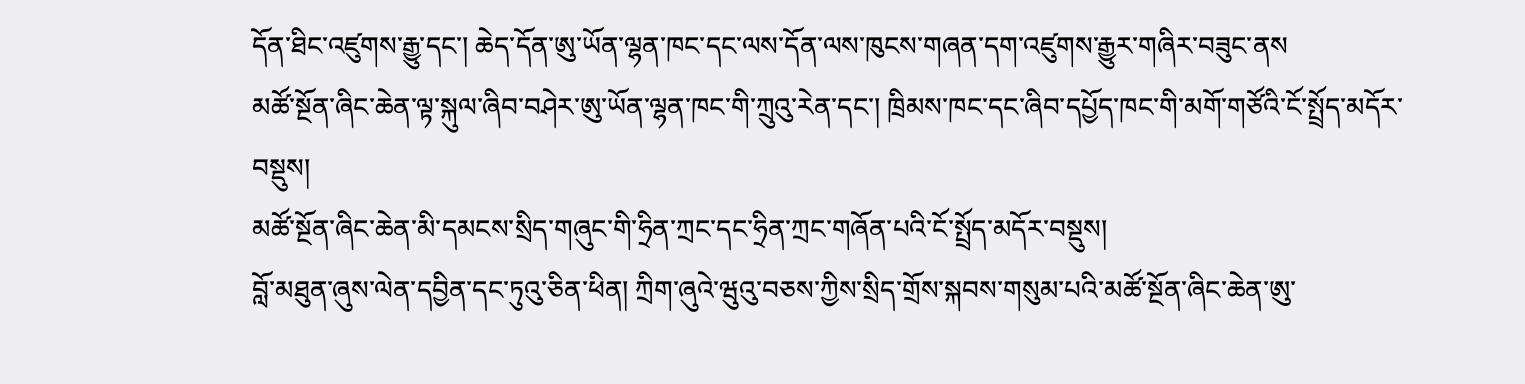དོན་ཐིང་འཛུགས་རྒྱུ་དང་། ཆེད་དོན་ཨུ་ཡོན་ལྷན་ཁང་དང་ལས་དོན་ལས་ཁུངས་གཞན་དག་འཛུགས་རྒྱུར་གཞིར་བཟུང་ནས
མཚོ་སྔོན་ཞིང་ཆེན་ལྟ་སྐུལ་ཞིབ་བཤེར་ཨུ་ཡོན་ལྷན་ཁང་གི་ཀྲུའུ་རེན་དང་། ཁྲིམས་ཁང་དང་ཞིབ་དཔྱོད་ཁང་གི་མགོ་གཙོའི་ངོ་སྤྲོད་མདོར་བསྡུས།
མཚོ་སྔོན་ཞིང་ཆེན་མི་དམངས་སྲིད་གཞུང་གི་ཧྲིན་ཀྲང་དང་ཧྲིན་ཀྲང་གཞོན་པའི་ངོ་སྤྲོད་མདོར་བསྡུས།
བློ་མཐུན་ཞུས་ལེན་དབྱིན་དང་ཏུའུ་ཅིན་ཕིན། ཀྲིག་ཞུའེ་ཝུའུ་བཅས་ཀྱིས་སྲིད་གྲོས་སྐབས་གསུམ་པའི་མཚོ་སྔོན་ཞིང་ཆེན་ཨུ་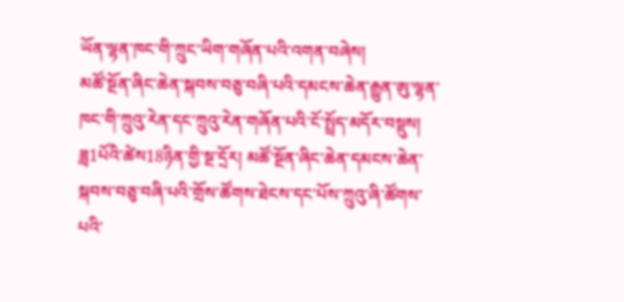ཡོན་ལྷན་ཁང་གི་ཀྲུང་ཡིག་གཞོན་པའི་འགན་བཞེས།
མཚོ་སྔོན་ཞིང་ཆེན་སྐབས་བཅུ་བཞི་པའི་དམངས་ཆེན་རྒྱུན་ཨུ་ལྷན་ཁང་གི་ཀྲུའུ་རེན་དང་ཀྲུའུ་རེན་གཞོན་པའི་ངོ་སྤྲོད་མདོར་བསྡུས།
ཟླ1པོའི་ཚེས18ཉིན་གྱི་སྔ་དྲོར། མཚོ་སྔོན་ཞིང་ཆེན་དམངས་ཆེན་སྐབས་བཅུ་བཞི་པའི་གྲོས་ཚོགས་ཐེངས་དང་པོས་ཀྲུའུ་ཞི་ཚོགས་པའི་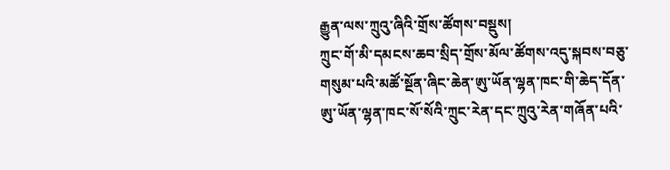རྒྱུན་ལས་ཀྲུའུ་ཞིའི་གྲོས་ཚོགས་བསྡུས།
ཀྲུང་གོ་མི་དམངས་ཆབ་སྲིད་གྲོས་མོལ་ཚོགས་འདུ་སྐབས་བཅུ་གསུམ་པའི་མཚོ་སྔོན་ཞིང་ཆེན་ཨུ་ཡོན་ལྷན་ཁང་གི་ཆེད་དོན་ཨུ་ཡོན་ལྷན་ཁང་སོ་སོའི་ཀྲུང་རེན་དང་ཀྲུའུ་རེན་གཞོན་པའི་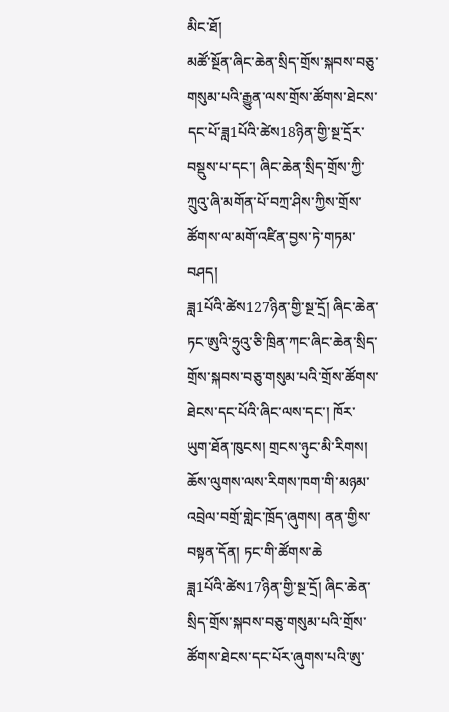མིང་ཐོ།
མཚོ་སྔོན་ཞིང་ཆེན་སྲིད་གྲོས་སྐབས་བཅུ་གསུམ་པའི་རྒྱུན་ལས་གྲོས་ཚོགས་ཐེངས་དང་པོ་ཟླ1པོའི་ཚེས18ཉིན་གྱི་སྔ་དྲོར་བསྡུས་པ་དང་། ཞིང་ཆེན་སྲིད་གྲོས་ཀྱི་ཀྲུའུ་ཞི་མགོན་པོ་བཀྲ་ཤིས་ཀྱིས་གྲོས་ཚོགས་ལ་མགོ་འཛིན་བྱས་ཏེ་གཏམ་བཤད།
ཟླ1པོའི་ཚེས127ཉིན་གྱི་སྔ་དྲོ། ཞིང་ཆེན་ཏང་ཨུའི་ཧྲུའུ་ཅི་ཁྲིན་ཀང་ཞིང་ཆེན་སྲིད་གྲོས་སྐབས་བཅུ་གསུམ་པའི་གྲོས་ཚོགས་ཐེངས་དང་པོའི་ཞིང་ལས་དང་། ཁོར་ཡུག་ཐོན་ཁུངས། གྲངས་ཉུང་མི་རིགས། ཆོས་ལུགས་ལས་རིགས་ཁག་གི་མཉམ་འབྲེལ་བགྲོ་གླེང་ཁྲོད་ཞུགས། ནན་གྱིས་བསྟན་དོན། ཏང་གི་ཚོགས་ཆེ
ཟླ1པོའི་ཚེས17ཉིན་གྱི་སྔ་དྲོ། ཞིང་ཆེན་སྲིད་གྲོས་སྐབས་བཅུ་གསུམ་པའི་གྲོས་ཚོགས་ཐེངས་དང་པོར་ཞུགས་པའི་ཨུ་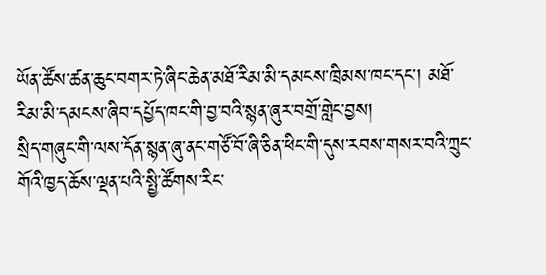ཡོན་ཚོས་ཚན་ཆུང་བགར་ཏེ་ཞིང་ཆེན་མཐོ་རིམ་མི་དམངས་ཁྲིམས་ཁང་དང་། མཐོ་རིམ་མི་དམངས་ཞིབ་དཔྱོད་ཁང་གི་བྱ་བའི་སྙན་ཞུར་བགྲོ་གླེང་བྱས།
སྲིད་གཞུང་གི་ལས་དོན་སྙན་ཞུ་ནང་གཙོ་བོ་ཞི་ཅིན་ཕིང་གི་དུས་རབས་གསར་བའི་ཀྲུང་གོའི་ཁྱད་ཆོས་ལྡན་པའི་སྤྱི་ཚོགས་རིང་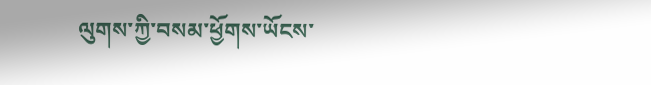ལུགས་ཀྱི་བསམ་ཕྱོགས་ཡོངས་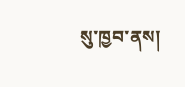སུ་ཁྱབ་ནས།